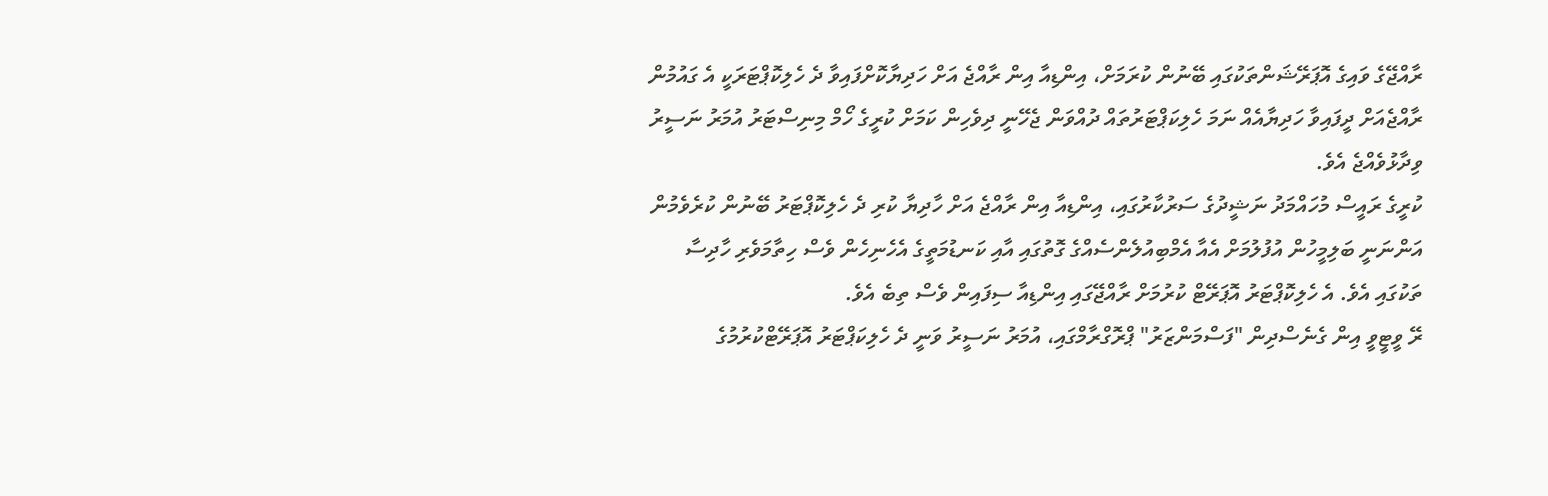ރާއްޖޭގެ ވައިގެ އޮޕަރޭޝަންތަކުގައި ބޭނުން ކުރަމަށް، އިންޑިއާ އިން ރާއްޖެ އަށް ހަދިޔާކޮށްފައިވާ ދެ ހެލިކޮޕްޓަރަކީ އެ ގައުމުން ރާއްޖެއަށް ދީފައިވާ ހަދިޔާއެއް ނަމަ ހެލިކަޕްޓަރުތައް ދުއްވަން ޖެހޭނީ ދިވެހިން ކަމަށް ކުރީގެ ހޯމް މިނިސްޓަރު އުމަރު ނަސީރު ވިދާޅުވެއްޖެ އެވެ.
ކުރީގެ ރައީސް މުހައްމަދު ނަޝީދުގެ ސަރުކާރުގައި، އިންޑިއާ އިން ރާއްޖެ އަށް ހާދިޔާ ކުރި ދެ ހެލިކޮޕްޓަރު ބޭނުން ކުރެވެމުން އަންނަނީ ބަލިމީހުން އުފުލުމަށް އެއާ އެމްބިއުލެންސެއްގެ ގޮތުގައި އާއި ކަނޑުމަތީގެ އެހެނިހެން ވެސް ހިތާމަވެރި ހާދިސާ ތަކުގައި އެވެ. އެ ހެލިކޮޕްޓަރު އޮޕަރޭޓް ކުރުމަށް ރާއްޖޭގައި އިންޑިއާ ސިފައިން ވެސް ތިބެ އެވެ.
ރޭ ވީޓީވީ އިން ގެނެސްދިން "ފަސްމަންޒަރު" ޕްރޮގްރާމްގައި، އުމަރު ނަސީރު ވަނީ ދެ ހެލިކަޕްޓަރު އޮޕަރޭޓްކުރުމުގެ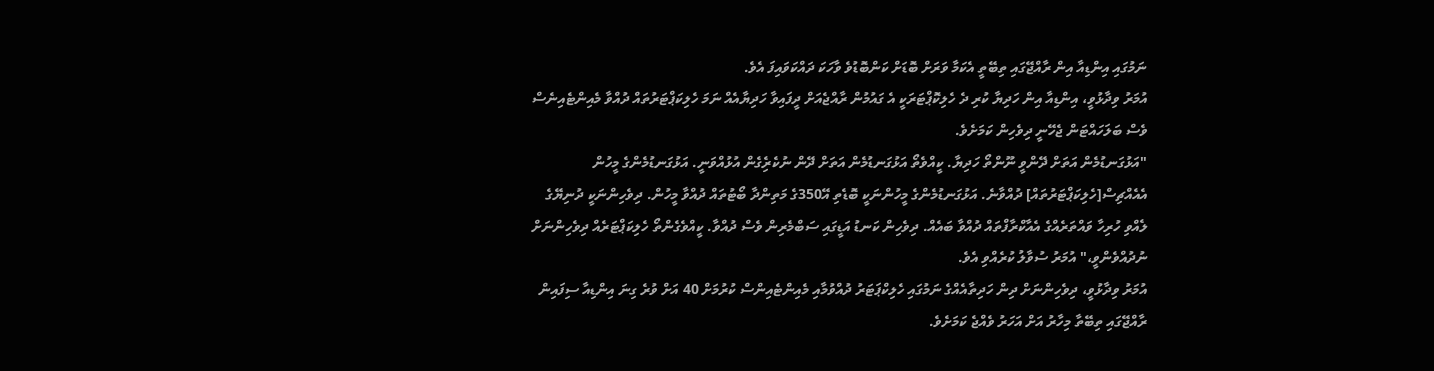ނަމުގައި އިންޑިއާ އިން ރާއްޖޭގައި ތިބޭތީ އެކަމާ ވަރަށް ބޮޑަށް ކަންބޮޑުވެ ވާހަކަ ދައްކަވައިފަ އެވެ.
އުމަރު ވިދާޅުވީ، އިންޑިއާ އިން ހަދިޔާ ކުރި ދެ ހެލިކޮޕްޓަރަކީ އެ ގައުމުން ރާއްޖެއަށް ދީފައިވާ ހަދިޔާއެއް ނަމަ ހެލިކަޕްޓަރުތައް ދުއްވާ މެއިންޓެއިނެސް ވެސް ބަލަހައްޓަން ޖެހޭނީ ދިވެހިން ކަމަށެވެ.
"އަޅުގަނޑުމެން އަތަށް ދޭންވީ ނޫންތޯ ހަދިޔާ. ކީއްވެތޯ އަޅުގަނޑުމެން އަތަށް ދޭން ނުކެރެިގެން އުޅުއްވަނީ. އަޅުގަނޑުމެންގެ މީހުން އެއެއްޗިސް[ހެލިކަޕްޓަރުތައް] ދުއްވާނެ. އަޅުގަނޑުމެންގެ މީހުންނަކީ ބޮޑެތި އޭ350ގެ މަތިންދާ ބޯޓުތައް ދުއްވާ މީހުން. ދިވެހިންނަކީ ދުނިޔޭގެ ލެއްވި ހުރިހާ ވައްތަރެއްގެ އެއާކްރާފްތައް ދުއްވާ ބައެއް. ދިވެހިން ކަނޑު އަޑީގައި ސަބްމެރިން ވެސް ދުއްވާ. ކީއްވެގެންތޯ ހެލިކަޕްޓަރެއް ދިވެހިންނަށް ނުދުއްވެންވީ،" އުމަރު ސުވާލު ކުރެއްވި އެވެ.
އުމަރު ވިދާޅުވީ، ދިވެހިންނަށް ދިން ހަދިތާއެއްގެ ނަމުގައި ހެލިކްޕަޓަރު ދުއްވުމާއި މެއިންޓެއިންސް ކުރުމަށް 40 އަށް ވުރެ ގިނަ އިންޑިއާ ސިފައިން ރާއްޖޭގައި ތިބޭތާ މިހާރު އަށް އަހަރު ވެއްޖެ ކަމަށެވެ.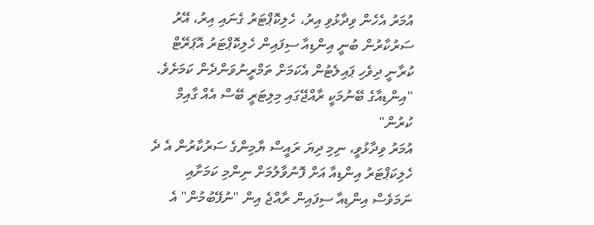އުމަރު އެހެން ވިދާޅުވި އިރު، ހެލިކޮޕްޓަރު ގެނައި އިރު، އޭރު ސަރުކާރުން ބުނީ އިންޑިއާ ސިފައިން ހެލިކޮޕްޓަރު އޮޕަރޭޓް ކުރާނީ ދިވެހި ޕައިލެޓުން އެކަމަށް ތަމްރީނުވަންދެން ކަމަށެވެ.
"އިންޑިއާގެ ބޭނުމަކީ ރާއްޖޭގައި މިލިޓަރީ ބޭސް އެއް ގާއިމް ކުރުން"
އުމަރު ވިދާޅުވީ، ނިމި ދިޔަ ރައީސް ޔާމިންގެ ސަރުކާރުން އެ ދެ ހެލިކަޕްޓަރު އިންޑިއާ އަށް ފޮނުވާލުމަށް ނިންމި ކަމަށާއި ނަމަވެސް އިންޑިއާ ސިފައިން ރާއްޖެ އިން "ނުފޭބުމުން" އެ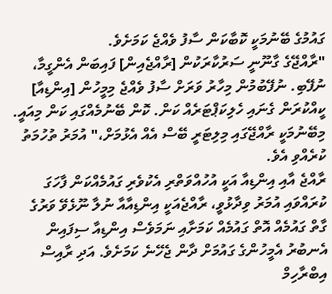ގައުމުގެ ބޭނުމަކީ ކޮބާކަން ސާފު ވެއްޖެ ކަމަށެވެ.
"ރާއްޖޭގެ ގާނޫނީ ސަރުކާރަކުން [ރާއްޖެއިން] ފައިބަން އެންގީމާ، ނުފޭބި. ނުފޭބުމުން މިހާރު ވަރަށް ސާފު ވެއްޖެ މިމީހުން [އިންޑިއާ] ކީއްކުރަން ގެނައި ހެލިކަޕްޓަރެއް ކަން. ކޮން ބޭނުމެއްގައި ކަން މިއައީ. މިބޭނުމަކީ ރާއްޖޭގައި މިލިޓަރީ ބޭސް އެއް އެޅުމަށް،" އުމަރު ތުހުމަތު ކުރެއްވި އެވެ.
ރާއްޖެ އާއި އިންޑިއާ އަކީ އުހުއްވަތްރި އެކުވެރި ގައުމެއްކަން ފާހަގަ ކުރައްވައި އުމަރު ވިދާޅުވީ، ރާއްޖެއަކީ އިންޑިއާއާ ނުލާ ނޫޅެވޭ ވަރުގެ ގާތް ގައުމެއް އޮތް ގައުމެއް ކަމަށާއި ނަމަވެސް އިންޑިއާ ސިފައިން އެނބުރު އެމީހުންގެ ގައުމަށް ދާން ޖެހޭނެ ކަމަށެވެ. އަދި ރާއިސް އިބްރާހިމް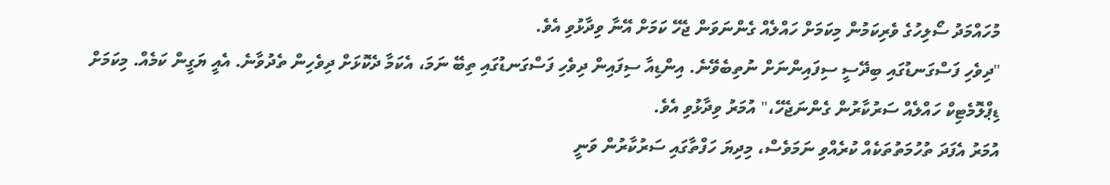މުހައްމަދު ސޯލިހުގެ ވެރިކަމުން މިކަމަށް ހައްލެއް ގެންނަވަން ޖެހޭ ކަމަށް އޭނާ ވިދާޅުވި އެވެ.
"ދިވެހި ފަސްގަނޑުގައި ބިދޭސީ ސިފައިންނަށް ނުތިބެވޭނެ. އިންޑިއާ ސިފައިން ދިވެހި ފަސްގަނޑުގައި ތިބޭ ނަމަ، އެކަމާ ދެކޮޅަށް ދިވެހިން ތެދުވާނެ. އެއީ ޔަގީން ކަމެއް. މިކަމަށް ޑިޕްލޮމެޓިކް ހައްލެއް ސަރުކާރުން ގެންނަޖެހޭ،" އުމަރު ވިދާޅުވި އެވެ.
އުމަރު އެފަދަ ތުހުމަތުތަކެއް ކުރެއްވި ނަމަވެސް، މިދިޔަ ހަފްތާގައި ސަރުކާރުން ވަނީ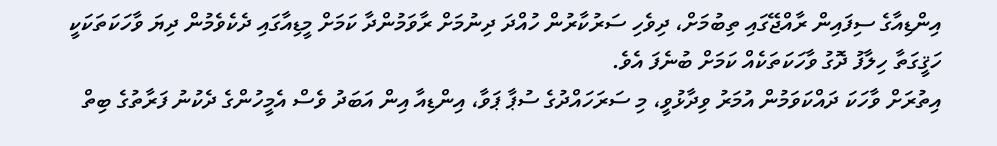އިންޑިއާގެ ސިފައިން ރާއްޖޭގައި ތިބުމަށް، ދިވެހި ސަރުކާރުން ހުއްދަ ދިނުމަށް ރާވަމުންދާ ކަމަށް މީޑިއާގައި ދެކެވެމުން ދިޔަ ވާހަކަތަކަކީ ހަޤީގަތާ ހިލާފު ދޮގު ވާހަކަތަކެއް ކަމަށް ބުނެފަ އެވެ.
އިތުރަށް ވާހަކަ ދައްކަވަމުން އުމަރު ވިދާޅުވީ، މި ސަރަހައްދުގެ ސުޕާ ޕަވާ، އިންޑިއާ އިން އަބަދު ވެސް އެމީހުންގެ ދެކުނު ފަރާތުގެ ބިތް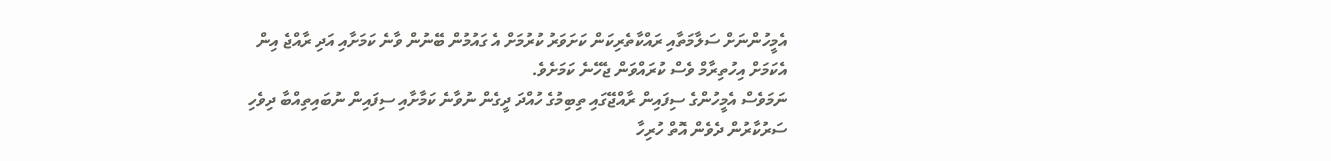އެމީހުންނަށް ސަލާމަތާއި ރައްކާތެރިކަން ކަށަވަރު ކުރުމަށް އެ ގައުމުން ބޭނުން ވާނެ ކަމަށާއި އަދި ރާއްޖެ އިން އެކަމަށް އިހުތިރާމް ވެސް ކުރައްވަން ޖެހޭނެ ކަމަށެވެ.
ނަމަވެސް އެމީހުންގެ ސިފައިން ރާއްޖޭގައި ތިބިމުގެ ހުއްދަ ދީގެން ނުވާނެ ކަމާށާއި ސިފައިން ނުބައިތިއްބާ ދިވެހި ސަރުކާރުން ދެވެން އޮތް ހުރިހާ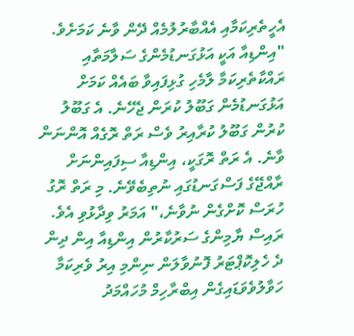އެހީތެރިކަމާއި އެއްބާރުލުމެއް ދޭން ވާނެ ކަމަށެވެ.
"އިންޑިއާ އަކީ އަޅުގަނޑުމެންގެ ސަލާމަތާއި ރައްކާތެރިކަމާ ލާމެހި ގުޅިފައިވާ ބައެއް ކަމަށް އަޅުގަނޑުމެން ގަބޫލު ކުރަން ޖެހޭނެ. އެ ގަބޫލު ކުރުން ގަބޫލު ކުރާއިރު ވެސް ރަތް ރޮގެއް އޮންނަން ވާނެ. އެ ރަތް ރޮގަކީ، އިންޑިއާ ސިފައިންނަށް ރާއްޖޭގެ ފަސްގަނޑުގައި ނުތިބެވޭނެ. މި ރަތް ރޮގު ހުރަސް ކޮށްގެން ނުވާނެ،" އަމަރު ވިދާޅުވި އެވެ.
ރައިސް ޔާމިންގެ ސަރުކާރުން އިންޑިއާ އިން ދިން ދެ ހެލިކޮޕްޓަރު ފޮނުވާލަން ނިންމި އިރު ވެރިކަމާ ހަވާލުވެވަޑައިގެން އިބްރާހިމް މުހައްމަދު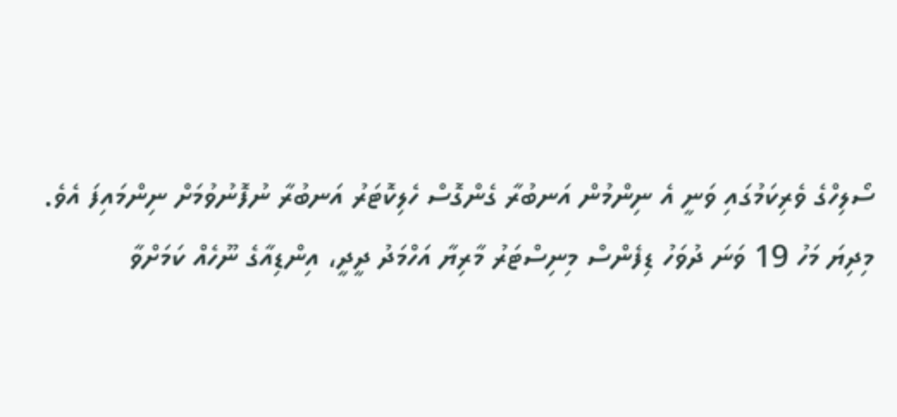ސޯލިހްގެ ވެރިކަމުގައި ވަނީ އެ ނިންމުން އަނބުރާ ގެންގޮސް ހެލިކޮޓަރު އަނބުރާ ނުފޮނުވުމަށް ނިންމައިފަ އެވެ.
މިދިޔަ މަހު 19 ވަނަ ދުވަހު ޑިފެންސް މިނިސްޓަރު މާރިޔާ އަހްމަދު ދީދީ، އިންޑިއާގެ ނޫހެއް ކަމަށްވާ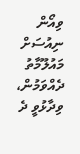ވިއޯން ނިއުސަށް މައުލޫމާތު ދެއްވަމުން، ވިދާޅުވީ ދެ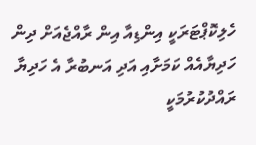ހެލިކޮޕްޓަރަކީ އިންޑިއާ އިން ރާއްޖެއަށް ދިން ހަދިޔާއެއް ކަމަށާއި އަދި އަނބުރާ އެ ހަދިޔާ ރައްދުކުރުމަކީ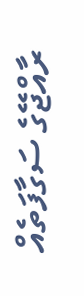ރާއްޖޭގެ ސަގާފަތެއް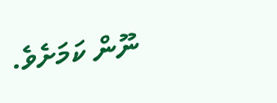ނޫން ކަމަށެވެ.